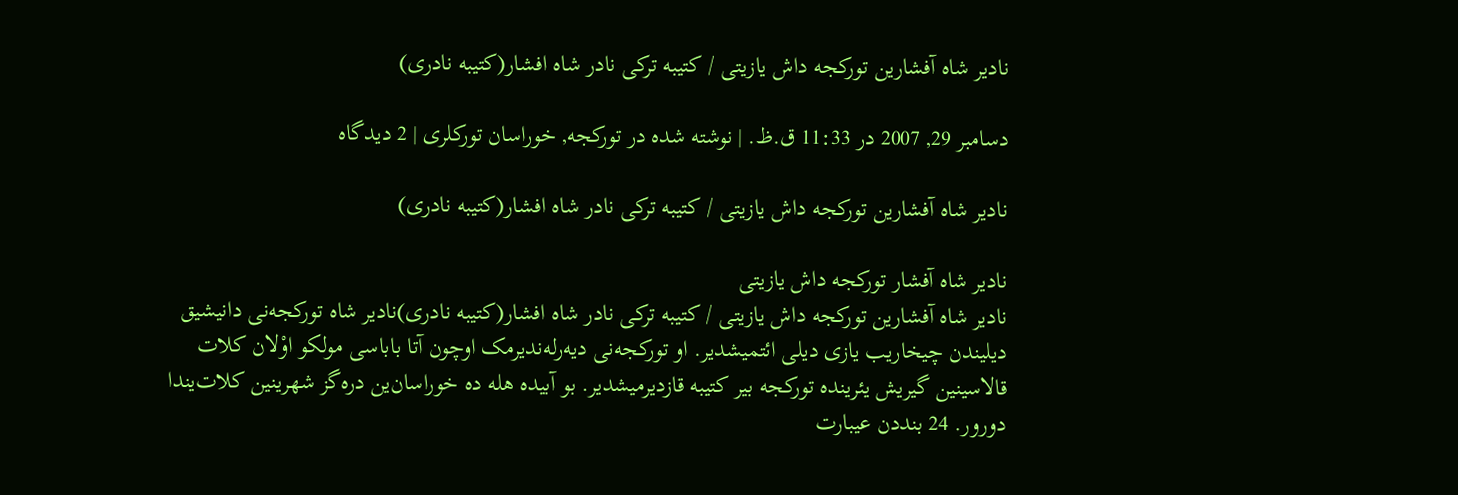نادیر شاه آفشار‌ین تورکجه داش یازیتی / کتیبه ترکی نادر شاه افشار(کتیبه نادری)

دسامبر 29, 2007 در 11:33 ق.ظ. | نوشته شده در تورکجه, خوراسان تورکلری | 2 دیدگاه

نادیر شاه آفشار‌ین تورکجه داش یازیتی / کتیبه ترکی نادر شاه افشار(کتیبه نادری)

نادیر شاه آفشار تورکجه داش یازیتی
نادیر شاه آفشار‌ین تورکجه داش یازیتی / کتیبه ترکی نادر شاه افشار(کتیبه نادری)نادیر شاه تورکجه‌نی دانیشیق دیلیندن چیخاریب یازی دیلی ائتمیشدیر. او تورکجه‌نی دیه‌رله‌ندیرمک اوچون آتا باباسی مولکو اوْلان کلات قالاسینین گیریش یئرینده تورکجه بیر کتیبه قازدیرمیشدیر. بو آبیده هله ده خوراسان‌ین دره‌گز شهرینین کلات‌یندا دورور. 24 بنددن عیبارت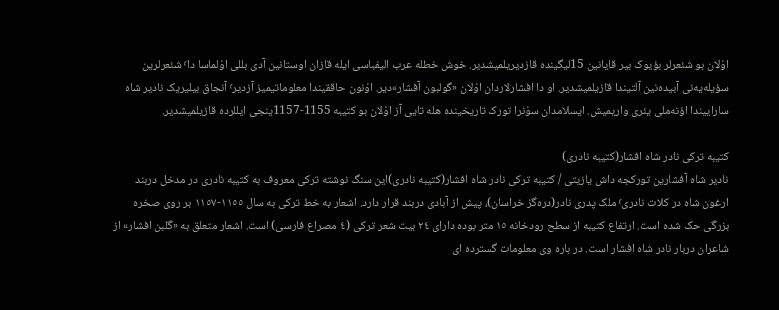اوْلان بو شئعرلر بؤیوک بیر قایانین 15لیگینده قازدیریلمیشدیر. خوش خطله عرب الیفباسی ایله قازان اوستانین آدی بللی اوْلماسا دا٬ شئعرلرین سؤیله‌یه‌نی آبیده‌نین آلتیندا قازیلمیشدیر. او دا افشارلاردان اوْلان «گولبون آفشار»دیر. اوْنون حاققیندا معلوماتیمیز آزدیر٬ آنجاق بیلیریک نادیر شاه ساراییندا اؤنه‌ملی یئری واریمیش. ایسلامدان سوْنرا تورک تاریخینده هله تایی آز اوْلان بو کتیبه 1155-1157ینجی ایللرده قازیلمیشدیر.

کتیبه ترکی نادر شاه افشار(کتیبه نادری)
نادیر شاه آفشار‌ین تورکجه داش یازیتی / کتیبه ترکی نادر شاه افشار(کتیبه نادری)این سنگ نوشته ترکى معروف به کتیبه نادرى در مدخل دربند ارغون شاه در کلات نادرى٬ ملک پدرى نادر(دره‌گز خراسان)، پیش از آبادی دربند قرار دارد. اشعار به خط ترکى به سال ١١٥٥-١١٥٧ بر روى صخره بزرگى حک شده است. ارتفاع کتیبه از سطح رودخانه ١٥ متر بوده دارای ٢٤ بیت شعر ترکی (٤ مصراع فارسی) است. اشعار متعلق به «گلبن افشار» از شاعران دربار نادر شاه افشار است. در باره وى معلومات گسترده اى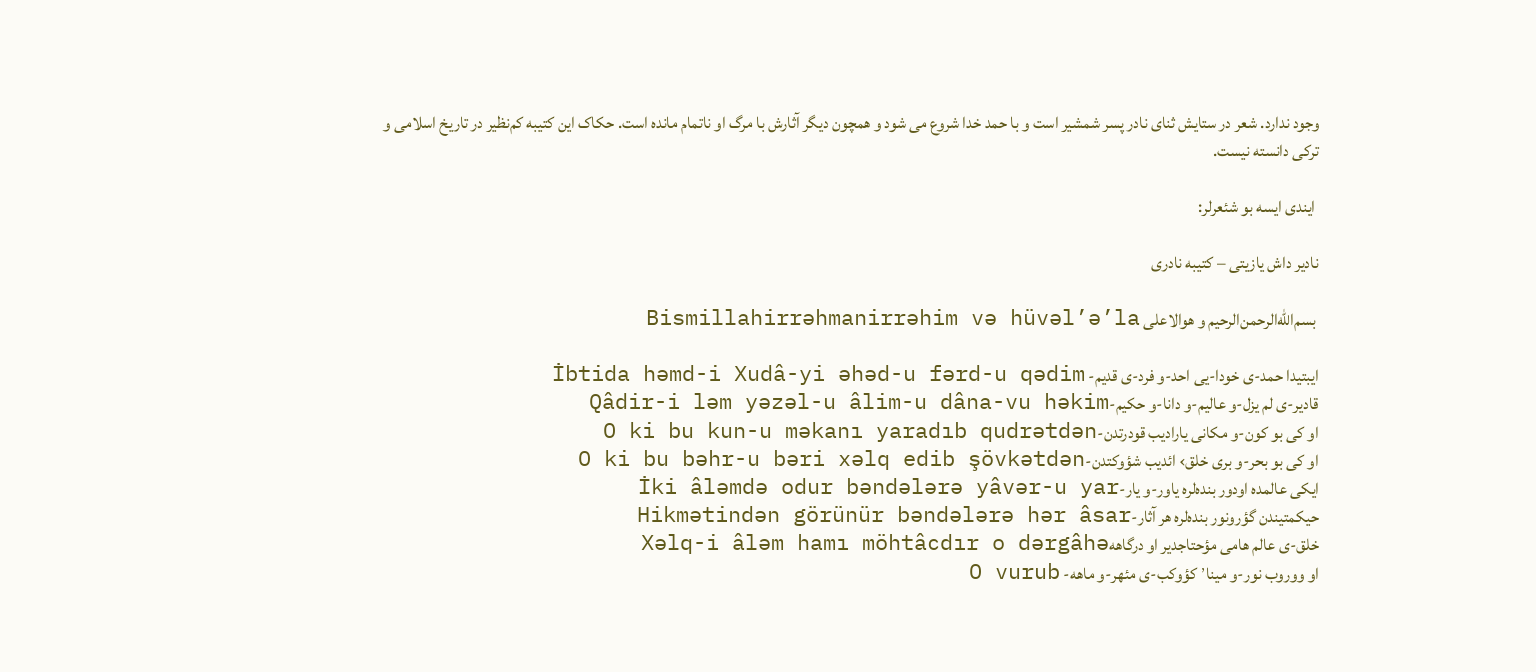وجود ندارد. شعر در ستایش ثنای نادر پسر شمشیر است و با حمد خدا شروع می شود و همچون دیگر آثارش با مرگ او ناتمام مانده است. حکاک این کتیبه کم‌نظیر در تاریخ اسلامى و ترکى دانسته نیست.

 ایندی ایسه بو شئعرلر:

نادیر داش یازیتی – کتیبه نادری

 بسم‌الله‌الرحمن‌الرحیم و هوالاعلی Bismillahirrəhmanirrəhim və hüvəl’ə’la

ایبتیدا حمد-ى خودا-یى احد-و فرد-ى قدیم- İbtida həmd-i Xudâ-yi əhəd-u fərd-u qədim
قادیر-ى لم یزل-و عالیم-و دانا-و حکیم-Qâdir-i ləm yəzəl-u âlim-u dâna-vu həkim
او کی بو کون-و مکانی یارادیب قودرتدن-O ki bu kun-u məkanı yaradıb qudrətdən
او کی بو بحر-و بری خلق› ائدیب شؤوکتدن-O ki bu bəhr-u bəri xəlq edib şövkətdən
ایکی عالمده اودور بنده‌لره یاور-و یار-İki âləmdə odur bəndələrə yâvər-u yar
حیکمتیندن گؤرونور بنده‌لره هر آثار-Hikmətindən görünür bəndələrə hər âsar
خلق-ى عالم هامى مؤحتاجدیر او درگاههXəlq-i âləm hamı möhtâcdır o dərgâhə
او ووروب نور-و مینا٬ کؤوکب-ى مئهر-و ماهه- O vurub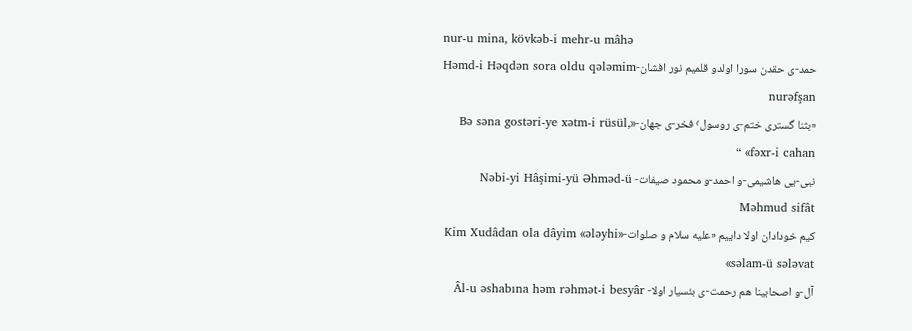nur-u mina, kövkəb-i mehr-u mâhə
حمد-ى حقدن سورا اولدو قلمیم نور افشان-Həmd-i Həqdən sora oldu qələmim nurəfşan
«بثنا گستری ختم-ی روسول٬ فخر-ی جهان-«Bə səna gostəri-ye xətm-i rüsül, fəxr-i cahan» “
نبی-یى هاشیمى-و احمد-و محمود صیفات- Nəbi-yi Hâşimi-yü Əhməd-ü Məhmud sifât
کیم خودادان اولا داییم «علیه سلام و صلوات-«Kim Xudâdan ola dâyim «ələyhi səlam-ü sələvat»
آل-و اصحابینا هم رحمت-ى بئسیار اولا- Âl-u əshabına həm rəhmət-i besyâr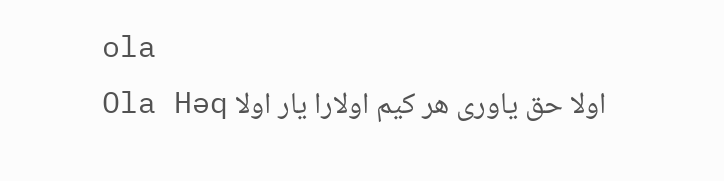ola
اولا حق یاوری هر کیم اولارا یار اولا Ola Həq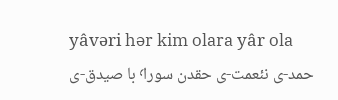yâvəri hər kim olara yâr ola
حمد-ى نئعمت-ى حقدن سورا٬ با صیدق-ى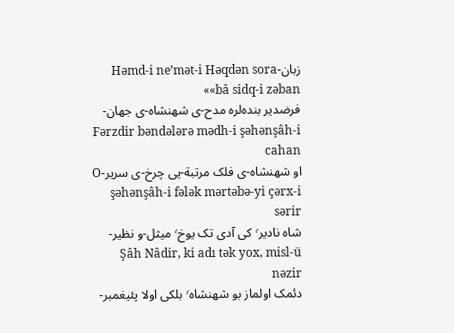زبان-Həmd-i ne’mət-i Həqdən sora «bâ sidq-i zəban»
فرضدیر بنده‌لره مدح-ى شهنشاه-ى جهان- Fərzdir bəndələrə mədh-i şəhənşâh-i cahan
او شهنشاه-ى فلک مرتبة-یى چرخ-ى سریر-O şəhənşâh-i fələk mərtəbə-yi çərx-i sərir
شاه نادیر٬ کی آدی تک یوخ٬ میثل-و نظیر-Şâh Nâdir, ki adı tək yox, misl-ü nəzir
دئمک اولماز بو شهنشاه٬ بلکى اولا پئیغمبر-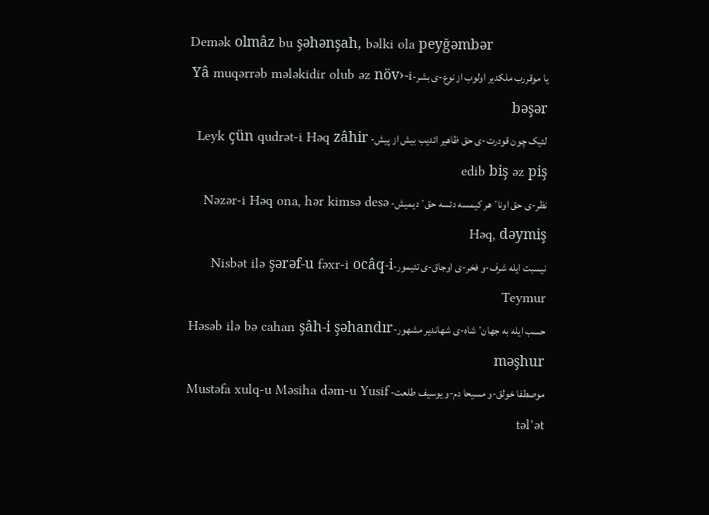Demək olmâz bu şəhənşah, bəlki ola peyğəmbər
یا موقررب ملکدیر اولوب از نوع-ى بشر-Yâ muqərrəb mələkidir olub əz növ›-i bəşər
لئیک چون قودرت-ى حق ظاهیر ائدیب بیش از پیش- Leyk çün qudrət-i Həq zâhir edib biş əz piş
نظر-ى حق اونا٬ هر کیمسه دئسه حق٬ دیمیش- Nəzər-i Həq ona, hər kimsə desə Həq, dəymiş
نیسبت ایله شرف-و فخر-ى اوجاق-ى تئیمور-Nisbət ilə şərəf-u fəxr-i ocâq-i Teymur
حسب ایله به جهان٬ شاه-ى شهاندیر مشهور-Həsəb ilə bə cahan şâh-i şəhandır məşhur
موصطفا خولق-و مسیحا دم-و یوسیف طلعت- Mustəfa xulq-u Məsiha dəm-u Yusif təl’ət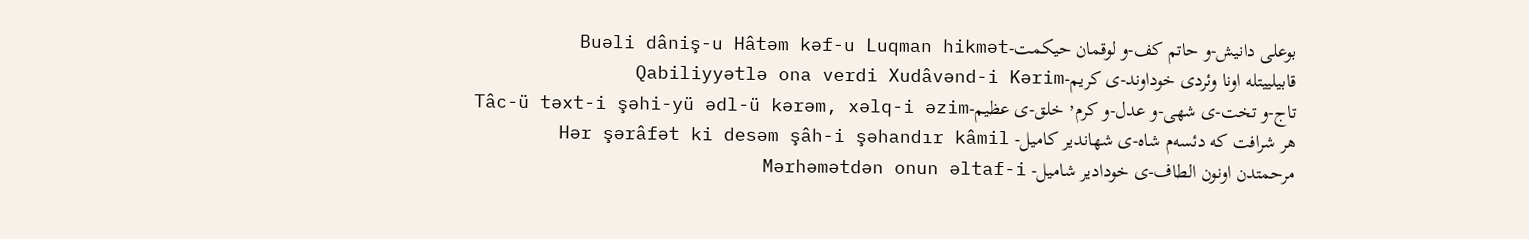بوعلی دانیش-و حاتم کف-و لوقمان حیکمت-Buəli dâniş-u Hâtəm kəf-u Luqman hikmət
قابیلییتله اونا وئردی خوداوند-ى کریم-Qabiliyyətlə ona verdi Xudâvənd-i Kərim
تاج-و تخت-ى شهی-و عدل-و کرم٬ خلق-ى عظیم-Tâc-ü təxt-i şəhi-yü ədl-ü kərəm, xəlq-i əzim
هر شرافت که دئسه‌م شاه-ى شهاندیر کامیل- Hər şərâfət ki desəm şâh-i şəhandır kâmil
مرحمتدن اونون الطاف-ى خودادیر شامیل- Mərhəmətdən onun əltaf-i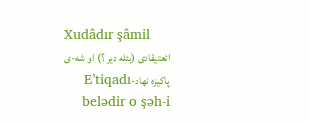Xudâdır şâmil
ائعتیقادى (بئله دیر ؟) او شه-ى پاکیزه نهاد-E’tiqadı belədir o şəh-i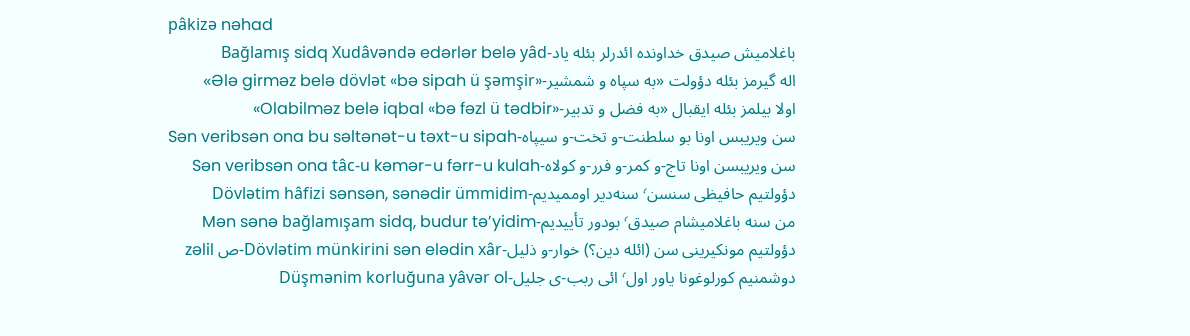pâkizə nəhad
باغلامیش صیدق خداونده ائدرلر بئله یاد-Bağlamış sidq Xudâvəndə edərlər belə yâd
اله گیرمز بئله دؤولت «به سپاه و شمشیر-«Ələ girməz belə dövlət «bə sipah ü şəmşir»
اولا بیلمز بئله ایقبال «به فضل و تدبیر-«Olabilməz belə iqbal «bə fəzl ü tədbir»
سن ویریبس اونا بو سلطنت-و تخت-و سیپاه-Sən veribsən ona bu səltənət-u təxt-u sipah
سن ویریبسن اونا تاج-و کمر-و فرر-و کولاه-Sən veribsən ona tâc-u kəmər-u fərr-u kulah
دؤولتیم حافیظى سنسن٬ سنه‌دیر اوممیدیم-Dövlətim hâfizi sənsən, sənədir ümmidim
من سنه باغلامیشام صیدق٬ بودور تأییدیم-Mən sənə bağlamışam sidq, budur tə’yidim
دؤولتیم مونکیرینى سن (ائله دین؟) خوار-و ذلیل-Dövlətim münkirini sən elədin xâr-ص zəlil
دوشمنیم کورلوغونا یاور اول٬ ائى ربب-ى جلیل-Düşmənim korluğuna yâvər ol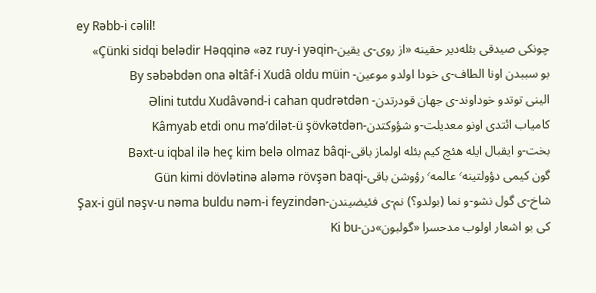ey Rəbb-i cəlil!
چونکى صیدقی بئله‌دیر حقینه «از روی-ی یقین-Çünki sidqi belədir Həqqinə «əz ruy-i yəqin»
بو سببدن اونا الطاف-ى خودا اولدو موعین- By səbəbdən ona əltâf-i Xudâ oldu müin
الینی توتدو خوداوند-ى جهان قودرتدن- Əlini tutdu Xudâvənd-i cahan qudrətdən
کامیاب ائتدی اونو معدیلت-و شؤوکتدن-Kâmyab etdi onu mə’dilət-ü şövkətdən
بخت-و ایقبال ایله هئچ کیم بئله اولماز باقی-Bəxt-u iqbal ilə heç kim belə olmaz bâqi
گون کیمی دؤولتینه٬ عالمه٬ رؤوشن باقی-Gün kimi dövlətinə aləmə rövşən baqi
شاخ-ى گول نشو-و نما (بولدو؟) نم-ى فئیضیندن-Şax-i gül nəşv-u nəma buldu nəm-i feyzindən
کى بو اشعار اولوب مدحسرا «گولبون»دن-Ki bu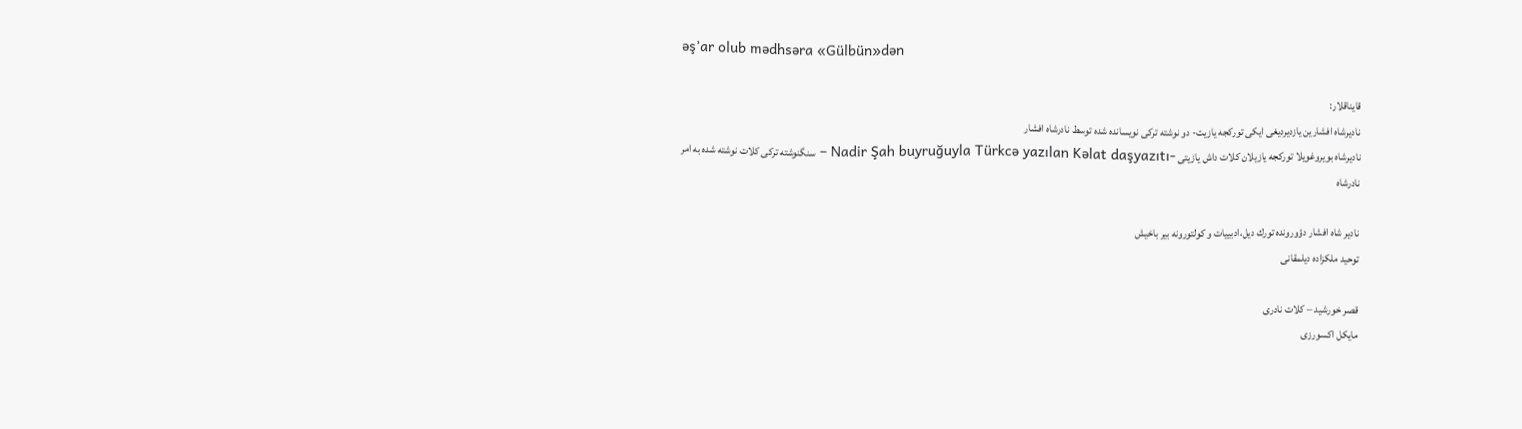əş’ar olub mədhsəra «Gülbün»dən

قایناقلار:
ناديرشاه افشارين يازديرديغى ايكى توركجه يازيت- دو نوشته تركى نويسانده شده توسط نادرشاه افشار
ناديرشاه بويروغويلا توركجه يازيلان كلات داش يازيتى -Nadir Şah buyruğuyla Türkcə yazılan Kəlat daşyazıtı – سنگنوشته تركى كلات نوشته شده به امر نادرشاه

نادير شاه افشار دؤورونده تورك ديل،ادبييات و كولتورونه بير باخيش
توحید ملکزاده دیلمقانی

قصر خورشید – کلات نادری
مايکل اکسورزی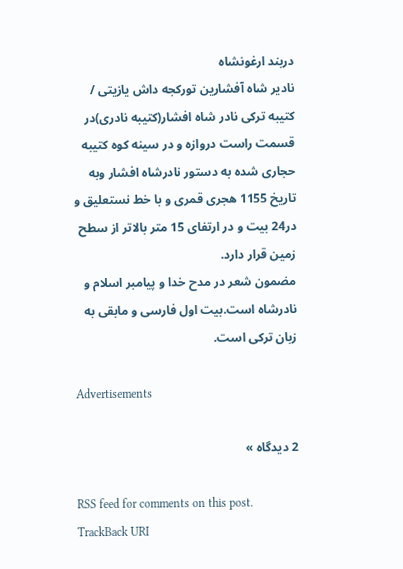دربند ارغونشاه
نادیر شاه آفشار‌ین تورکجه داش یازیتی / کتیبه ترکی نادر شاه افشار(کتیبه نادری)در قسمت راست دروازه و در سینه کوه کتیبه حجاری شده به دستور نادرشاه افشار وبه تاریخ 1155 هجری قمری و با خط نستعلیق و در24 بیت و در ارتفای 15 متر بالاتر از سطح زمین قرار دارد.
مضمون شعر در مدح خدا و پیامبر اسلام و نادرشاه است.بیت اول فارسی و مابقی به زبان ترکی است.

Advertisements

2 دیدگاه »

RSS feed for comments on this post. TrackBack URI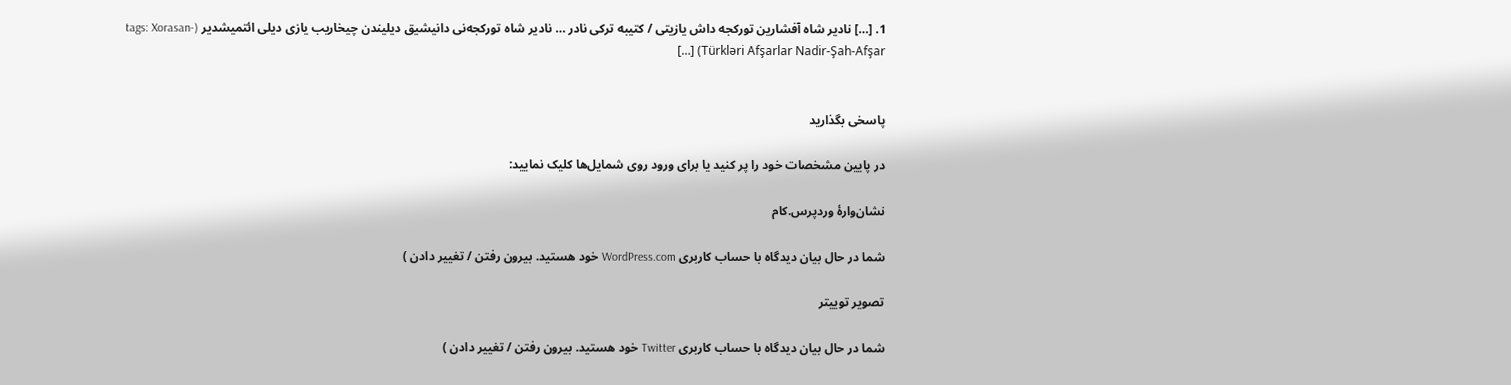1. […] نادیر شاه آفشار‌ین تورکجه داش یازیتی / کتیبه ترکی نادر … نادیر شاه تورکجه‌نی دانیشیق دیلیندن چیخاریب یازی دیلی ائتمیشدیر (tags: Xorasan-Türkləri Afşarlar Nadir-Şah-Afşar) […]


پاسخی بگذارید

در پایین مشخصات خود را پر کنید یا برای ورود روی شمایل‌ها کلیک نمایید:

نشان‌وارهٔ وردپرس.کام

شما در حال بیان دیدگاه با حساب کاربری WordPress.com خود هستید. بیرون رفتن / تغییر دادن )

تصویر توییتر

شما در حال بیان دیدگاه با حساب کاربری Twitter خود هستید. بیرون رفتن / تغییر دادن )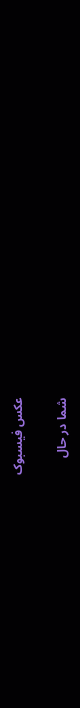عکس فیسبوک

شما در حال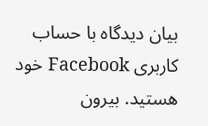بیان دیدگاه با حساب کاربری Facebook خود هستید. بیرون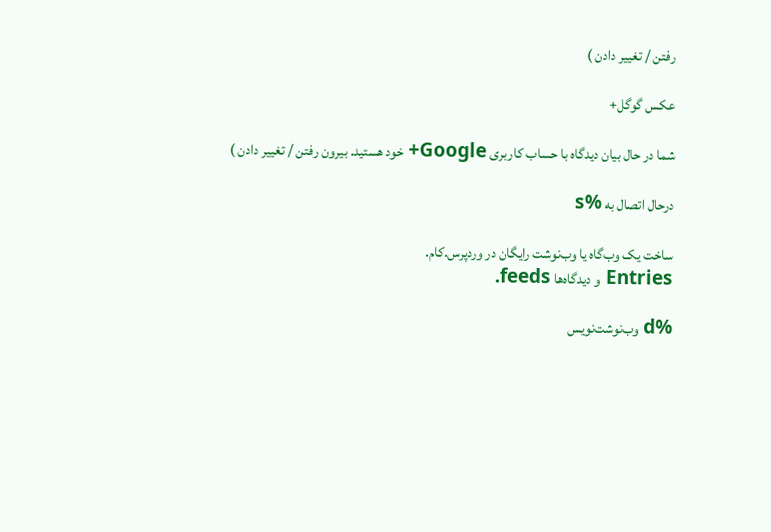رفتن / تغییر دادن )

عکس گوگل+

شما در حال بیان دیدگاه با حساب کاربری Google+ خود هستید. بیرون رفتن / تغییر دادن )

درحال اتصال به %s

ساخت یک وب‌گاه یا وب‌نوشت رایگان در وردپرس.کام.
Entries و دیدگاه‌ها feeds.

%d وب‌نوشت‌نویس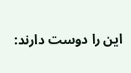این را دوست دارند: